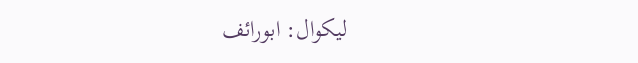لیکوال: ابورائف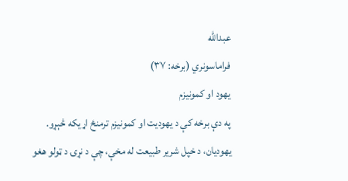عبدالله
فراماسونري (برخه: ۳۷)
یهود او کمونیزم
په دې برخه کې د یهودیت او کمونیزم ترمنځ اړیکه څېړو. یهودیان، د خپل شرير طبیعت له مخې، چې د نړۍ د ټولو هغو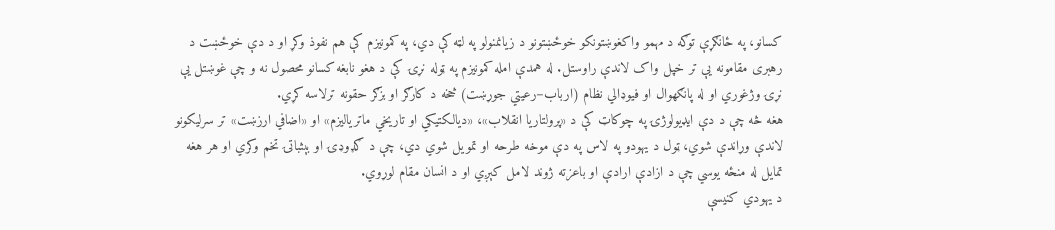کسانو، په ځانګړې توګه د مهمو واکغوښتونکو خوځښتونو د زیانمنولو په لټه کې دي، په کمونیزم کې هم نفوذ وکړ او د دې خوځښت د رهبری مقامونه یې تر خپل واک لاندې راوستل. له همدې امله کمونیزم په ټوله نړۍ کې د هغو نابغه کسانو محصول نه و چې غوښتل یې نړۍ وژغوري او له پانګهوال او فیوډالي نظام (ارباب–رعیتي جوړښت) څخه د کارګر او بزګر حقونه ترلاسه کړي.
هغه څه چې د دې ایډیولوژۍ په چوکاټ کې د «پرولتاریا انقلاب»، «دیالکتیکي او تاریخي ماتریالیزم» او «اضافي ارزښت» تر سرلیکونو لاندې وړاندې شوي، ټول د یهودو په لاس په دې موخه طرحه او تمویل شوي دي، چې د ګډوډۍ او بېثباتۍ تخم وکري او هر هغه تمایل له منځه یوسي چې د ازادې ارادې او باعزته ژوند لامل کېږي او د انسان مقام لوړوي.
د یهودي کنیسې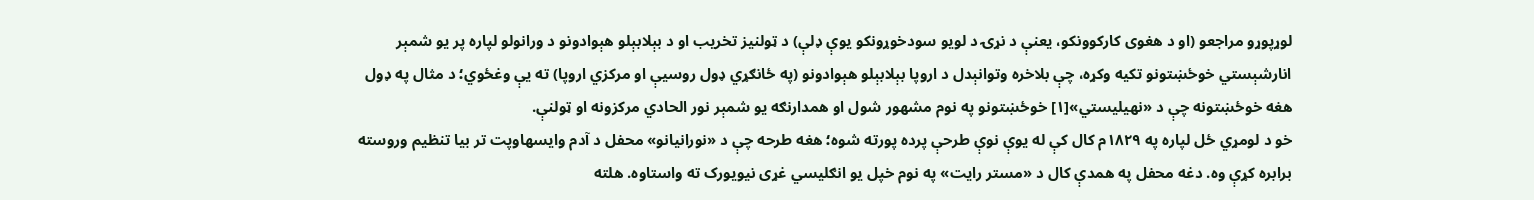لوړپوړو مراجعو (او د هغوی کارکوونکو، یعنې د نړۍ د لویو سودخوړونکو یوې ډلې) د ټولنیز تخریب او د بېلابېلو هېوادونو د ورانولو لپاره پر یو شمېر انارشېستي خوځښتونو تکیه وکړه، چې بلاخره وتوانېدل د اروپا بېلابېلو هېوادونو (په ځانګړي ډول روسیې او مرکزي اروپا) ته یې وغځوي؛ د مثال په ډول هغه خوځښتونه چې د «نهیلیستي»[۱] خوځښتونو په نوم مشهور شول او همدارنګه یو شمېر نور الحادي مرکزونه او ټولنې.
خو د لومړي ځل لپاره په ۱۸۲۹م کال کې له یوې نوې طرحې پرده پورته شوه؛ هغه طرحه چې د «نورانیانو» محفل د آدم وایسهاوپت تر بیا تنظیم وروسته برابره کړې وه. دغه محفل په همدې کال د «مستر رایت» په نوم خپل یو انګلیسي غړی نیویورک ته واستاوه. هلته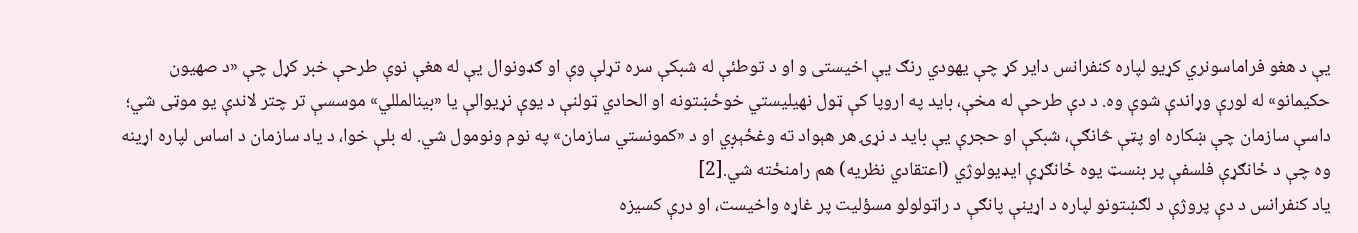یې د هغو فراماسونري کړیو لپاره کنفرانس دایر کړ چې یهودي رنګ یې اخیستی و او د توطئې له شبکې سره تړلې وې او ګډونوال یې له هغې نوې طرحې خبر کړل چې «د صهیون حکیمانو» له لورې وړاندې شوې وه. د دې طرحې له مخې، باید په اروپا کې ټول نهیلیستي خوځښتونه او الحادي ټولنې د یوې نړیوالې یا «بینالمللي» موسسې تر چتر لاندې یو موټی شي؛ داسې سازمان چې ښکاره او پټې څانګې، شبکې او حجرې یې باید د نړۍ هر هېواد ته وغځېږي او د «کمونستي سازمان» په نوم ونومول شي. له بلې خوا، د یاد سازمان د اساس لپاره اړینه وه چې د ځانګړې فلسفې پر بنسټ یوه ځانګړې ایډیولوژي (اعتقادي نظریه) هم رامنځته شي.[2]
یاد کنفرانس د دې پروژې د لګښتونو لپاره د اړینې پانګې د راټولولو مسؤلیت پر غاړه واخیست، او درې کسیزه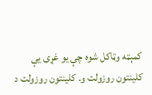کمېټه وټاکل شوه چې یو غړی یې کلینتون روزولت و. کلینتون روزولت د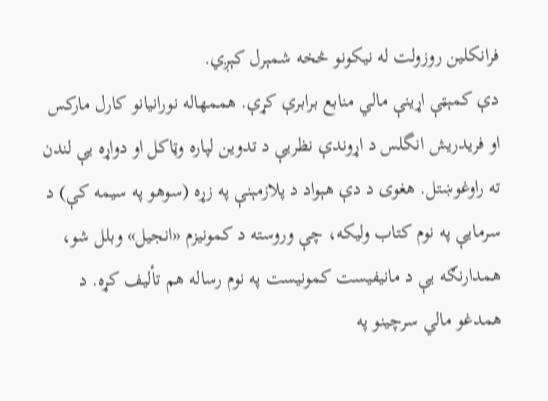فرانکلین روزولت له نیکونو څخه شمېرل کېږي.
دې کمېټې اړینې مالي منابع برابرې کړې. هممهاله نورانیانو کارل مارکس او فریدریش انگلس د اړوندې نظریې د تدوین لپاره وټاکل او دواړه یې لندن ته راوغوښتل. هغوی د دې هېواد د پلازمېنې په زړه (سوهو په سیمه کې) د سرمایې په نوم کتاب ولیکه، چې وروسته د کمونیزم «انجیل» وبلل شو، همدارنګه یې د مانیفیست کمونیست په نوم رساله هم تألیف کړه. د همدغو مالي سرچینو په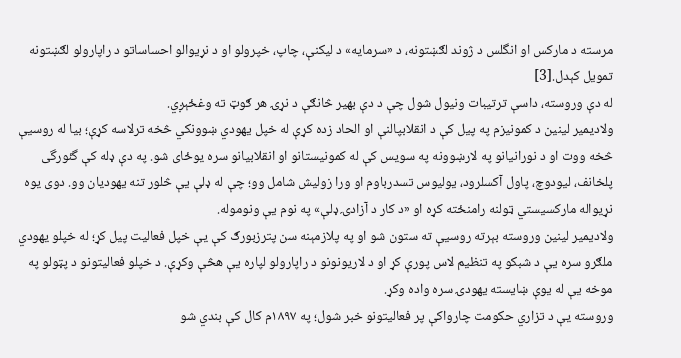مرسته د مارکس او انگلس د ژوند لګښتونه، د «سرمایه» د لیکنې، چاپ، خپرولو او د نړیوالو احساساتو د راپارولو لګښتونه تمویل کېدل.[3]
له دې وروسته، داسې ترتیبات ونیول شول چې د دې بهیر څانګې د نړۍ هر ګوټ ته وغځېږي.
ولادیمیر لینین د کمونیزم په پیل کې د انقلابپالنې او الحاد زده کړې له خپل یهودي ښوونکي څخه ترلاسه کړې؛ بیا له روسیې څخه ووت او د نورانیانو په لارښوونه په سویس کې له کمونیستانو او انقلابیانو سره یوځای شو. په دې ډله کې گئورگی پلخانف، لیودوچ، پاول آکسلرود، یولیوس تسدرباوم او ورا زولیش شامل وو؛ چې له ډلې یې څلور تنه یهودیان وو. دوی یوه نړیواله مارکسیستي ټولنه رامنځته کړه او «د کار د آزادۍ ډلې» په نوم یې ونوموله.
ولادیمیر لینین وروسته بېرته روسیې ته ستون شو او په پلازمېنه سن پترزبورګ کې یې خپل فعالیت پیل کړ؛ له خپلو یهودي ملګرو سره یې د شبکو په تنظیم لاس پورې کړ او د لاریونونو د راپارولو لپاره یې هڅې وکړې. د خپلو فعالیتونو د پټولو په موخه یې له یوې ښایسته یهودۍ سره واده وکړ.
وروسته یې د تزاري حکومت چارواکې پر فعالیتونو خبر شول؛ په ۱۸۹۷م کال کې بندي شو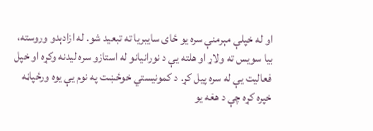او له خپلې مېرمنې سره یو ځای سایبریا ته تبعید شو. له ازادېدو وروسته، بیا سویس ته ولاړ او هلته یې د نورانیانو له استازو سره لیدنه وکړه او خپل فعالیت یې له سره پیل کړ. د کمونیستي خوځښت په نوم یې یوه ورځپاڼه خپره کړه چې د هغه یو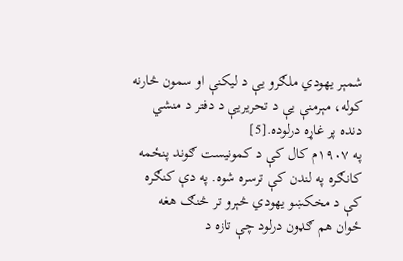شمېر یهودي ملګرو یې د لیکنې او سمون څارنه کوله، مېرمنې یې د تحریریې د دفتر د منشي دنده پر غاړه درلوده.[5]
په ۱۹۰۷م کال کې د کمونیست ګوند پنځمه کانګره په لندن کې ترسره شوه. په دې کنګره کې د مخکښو یهودي څېرو تر څنګ هغه ځوان هم ګډون درلود چې تازه د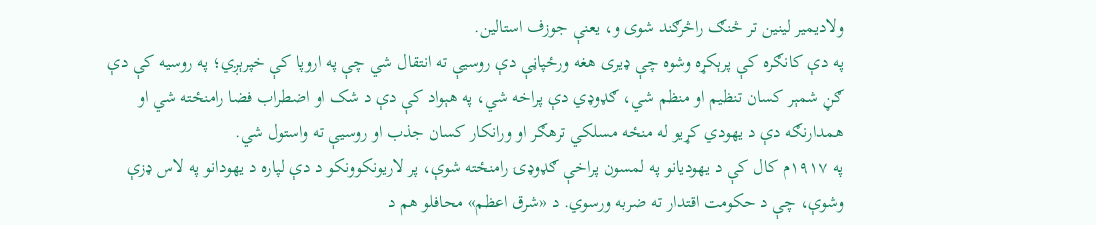ولادیمیر لینین تر څنګ راڅرګند شوی و، یعنې جوزف استالین.
په دې کانګره کې پرېکړه وشوه چې ډیری هغه ورځپاڼې دې روسیې ته انتقال شي چې په اروپا کې خپرېږي؛ په روسیه کې دې ګڼ شمېر کسان تنظیم او منظم شي، ګډوډي دې پراخه شي، په هېواد کې دې د شک او اضطراب فضا رامنځته شي او همدارنګه دې د یهودي کړیو له منځه مسلکي ترهګر او ورانکار کسان جذب او روسیې ته واستول شي.
په ۱۹۱۷م کال کې د یهودیانو په لمسون پراخې ګډوډۍ رامنځته شوې، پر لاریونکوونکو د دې لپاره د یهودانو په لاس ډزې وشوې، چې د حکومت اقتدار ته ضربه ورسوي. د «شرق اعظم» محافلو هم د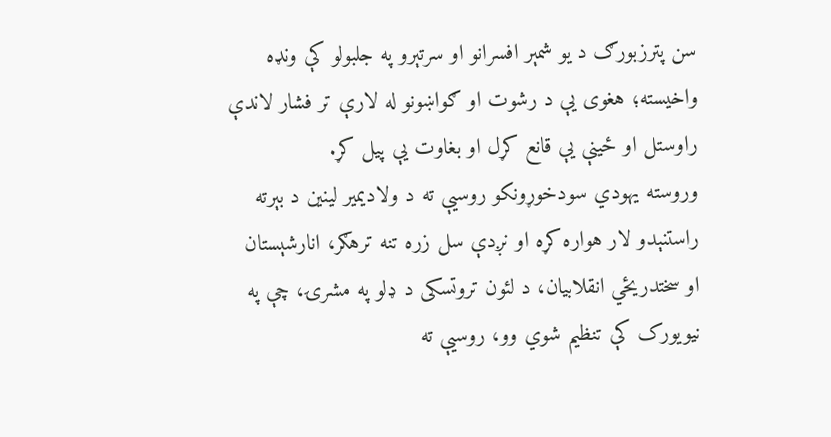سن پترزبورګ د یو شمېر افسرانو او سرتېرو په جلبولو کې ونډه واخیسته؛ هغوی یې د رشوت او ګواښونو له لارې تر فشار لاندې راوستل او ځینې یې قانع کړل او بغاوت یې پیل کړ.
وروسته یهودي سودخوړونکو روسیې ته د ولادیمیر لینین د بېرته راستنېدو لار هواره کړه او نږدې سل زره تنه ترهګر، انارشېستان او سختدریځي انقلابیان، د لئون تروتسکی د ډلو په مشرۍ، چې په نیویورک کې تنظیم شوي وو، روسیې ته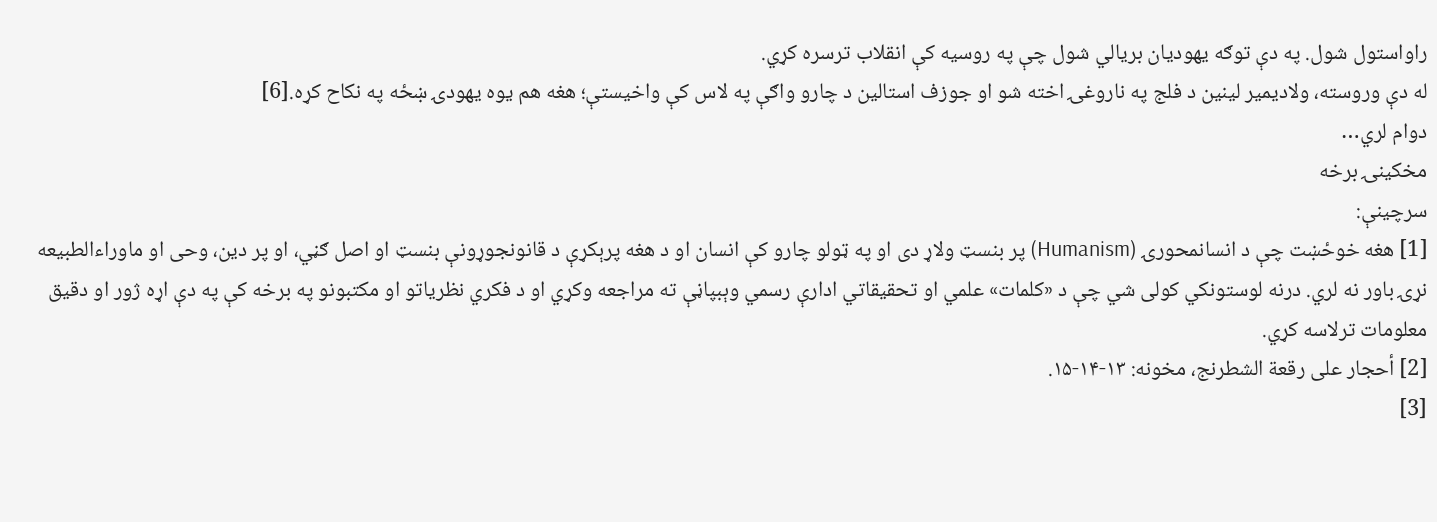راواستول شول. په دې توګه یهودیان بریالي شول چې په روسیه کې انقلاب ترسره کړي.
له دې وروسته، ولادیمیر لینین د فلج په ناروغۍ اخته شو او جوزف استالین د چارو واګې په لاس کې واخیستې؛ هغه هم یوه یهودۍ ښځه په نکاح کړه.[6]
دوام لري…
مخکینۍ برخه
سرچینې:
[1] هغه خوځښت چې د انسانمحورۍ (Humanism) پر بنسټ ولاړ دی او په ټولو چارو کې انسان او د هغه پرېکړې د قانونجوړونې بنسټ او اصل ګڼي، او پر دین، وحی او ماوراءالطبیعه نړۍ باور نه لري. درنه لوستونکي کولی شي چې د «کلمات» علمي او تحقیقاتي ادارې رسمي وېبپاڼې ته مراجعه وکړي او د فکري نظریاتو او مکتبونو په برخه کې په دې اړه ژور او دقیق معلومات ترلاسه کړي.
[2] أحجار علی رقعة الشطرنج، مخونه: ۱۳-۱۴-۱۵.
[3]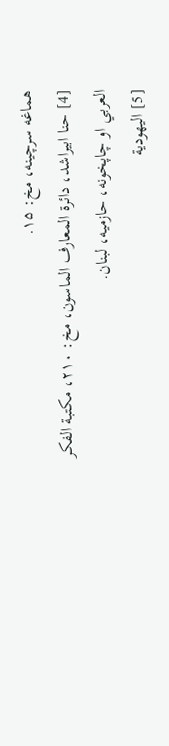هماغه سرچینه، مخ: ۱۵.
[4] حنا ابیراشد، دائرة المعارف الماسون، مخ: ۲۱۰، مکتبة الفکر العربي او چاپخونه، حازمیه، لبنان.
[5] الیهودیة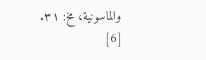والماسونیة، مخ: ۳۱.
[6]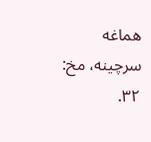هماغه سرچینه، مخ: ۳۲.